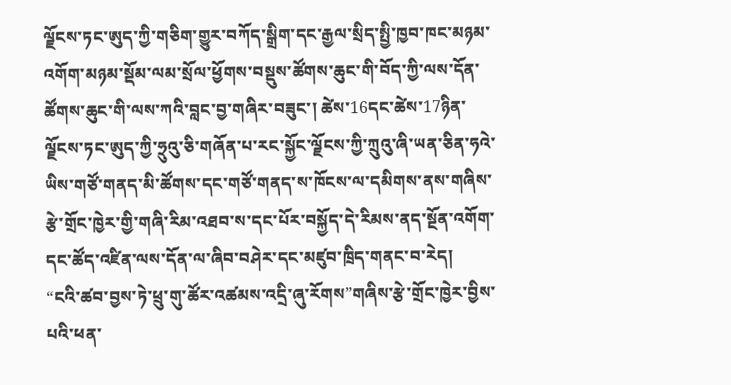ལྗོངས་ཏང་ཨུད་ཀྱི་གཅིག་གྱུར་བཀོད་སྒྲིག་དང་རྒྱལ་སྲིད་སྤྱི་ཁྱབ་ཁང་མཉམ་འགོག་མཉམ་སྡོམ་ལམ་སྲོལ་ཕྱོགས་བསྡུས་ཚོགས་ཆུང་གི་བོད་ཀྱི་ལས་དོན་ཚོགས་ཆུང་གི་ལས་ཀའི་བླང་བྱ་གཞིར་བཟུང་། ཚེས་16དང་ཚེས་17ཉིན་ལྗོངས་ཏང་ཨུད་ཀྱི་ཧྲུའུ་ཅི་གཞོན་པ་རང་སྐྱོང་ལྗོངས་ཀྱི་ཀྲུའུ་ཞི་ཡན་ཅིན་ཧའེ་ཡིས་གཙོ་གནད་མི་ཚོགས་དང་གཙོ་གནད་ས་ཁོངས་ལ་དམིགས་ནས་གཞིས་རྩེ་གྲོང་ཁྱེར་གྱི་གཞི་རིམ་འཐབ་ས་དང་པོར་བསྐྱོད་དེ་རིམས་ནད་སྔོན་འགོག་དང་ཚོད་འཛིན་ལས་དོན་ལ་ཞིབ་བཤེར་དང་མཛུབ་ཁྲིད་གནང་བ་རེད།
“ངའི་ཚབ་བྱས་ཏེ་ཕྲུ་གུ་ཚོར་འཚམས་འདྲི་ཞུ་རོགས”གཞིས་རྩེ་གྲོང་ཁྱེར་བྱིས་པའི་ཕན་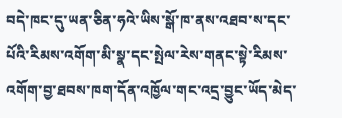བདེ་ཁང་དུ་ཡན་ཅིན་ཧའེ་ཡིས་སྒོ་ཁ་ནས་འཐབ་ས་དང་པོའི་རིམས་འགོག་མི་སྣ་དང་སྤེལ་རེས་གནང་སྟེ་རིམས་འགོག་བྱ་ཐབས་ཁག་དོན་འཁྱོལ་གང་འདྲ་བྱུང་ཡོད་མེད་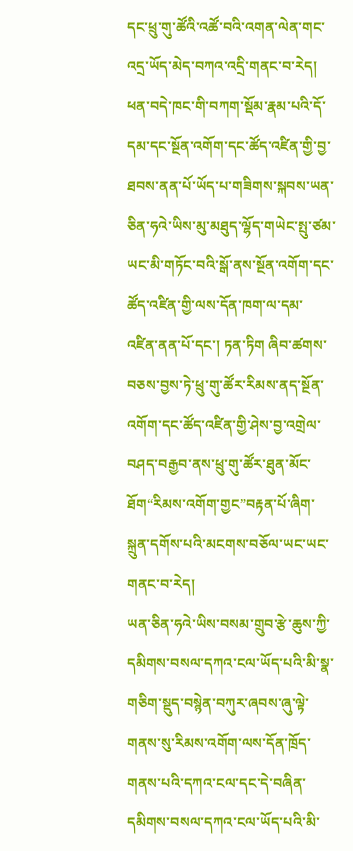དང་ཕྲུ་གུ་ཚོའི་འཚོ་བའི་འགན་ལེན་གང་འདྲ་ཡོད་མེད་བཀའ་འདྲི་གནང་བ་རེད། ཕན་བདེ་ཁང་གི་བཀག་སྡོམ་རྣམ་པའི་དོ་དམ་དང་སྔོན་འགོག་དང་ཚོད་འཛིན་གྱི་བྱ་ཐབས་ནན་པོ་ཡོད་པ་གཟིགས་སྐབས་ཡན་ཅིན་ཧའེ་ཡིས་མུ་མཐུད་ལྷོད་གཡེང་སྤུ་ཙམ་ཡང་མི་གཏོང་བའི་སྒོ་ནས་སྔོན་འགོག་དང་ཚོད་འཛིན་གྱི་ལས་དོན་ཁག་ལ་དམ་འཛིན་ནན་པོ་དང་། ཏན་ཏིག ཞིབ་ཚགས་བཅས་བྱས་ཏེ་ཕྲུ་གུ་ཚོར་རིམས་ནད་སྔོན་འགོག་དང་ཚོད་འཛིན་གྱི་ཤེས་བྱ་འགྲེལ་བཤད་བརྒྱབ་ནས་ཕྲུ་གུ་ཚོར་ཐུན་མོང་ཐོག“རིམས་འགོག་གྱང”བརྟན་པོ་ཞིག་སྐྲུན་དགོས་པའི་མངགས་བཅོལ་ཡང་ཡང་གནང་བ་རེད།
ཡན་ཅིན་ཧའེ་ཡིས་བསམ་གྲུབ་རྩེ་ཆུས་ཀྱི་དམིགས་བསལ་དཀའ་ངལ་ཡོད་པའི་མི་སྣ་གཅིག་སྡུད་བསྙེན་བཀུར་ཞབས་ཞུ་ལྟེ་གནས་སུ་རིམས་འགོག་ལས་དོན་ཁྲོད་གནས་པའི་དཀའ་ངལ་དང་དེ་བཞིན་དམིགས་བསལ་དཀའ་ངལ་ཡོད་པའི་མི་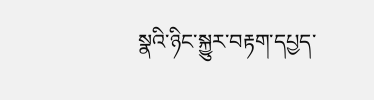སྣའི་ཉིང་སྐྱུར་བརྟག་དཔྱད་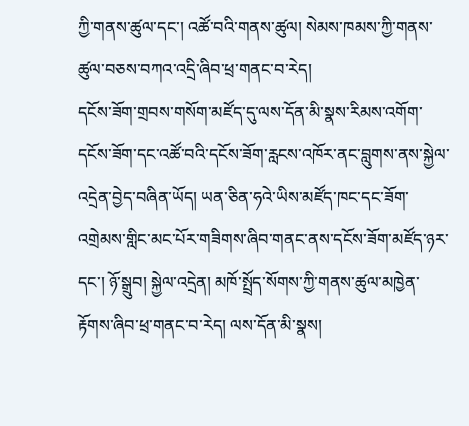ཀྱི་གནས་ཚུལ་དང་། འཚོ་བའི་གནས་ཚུལ། སེམས་ཁམས་ཀྱི་གནས་ཚུལ་བཅས་བཀའ་འདྲི་ཞིབ་ཕྲ་གནང་བ་རེད།
དངོས་ཟོག་གྲབས་གསོག་མཛོད་དུ་ལས་དོན་མི་སྣས་རིམས་འགོག་དངོས་ཟོག་དང་འཚོ་བའི་དངོས་ཟོག་རླངས་འཁོར་ནང་བླུགས་ནས་སྐྱེལ་འདྲེན་བྱེད་བཞིན་ཡོད། ཡན་ཅིན་ཧའེ་ཡིས་མཛོད་ཁང་དང་ཟོག་འགྲེམས་གླིང་མང་པོར་གཟིགས་ཞིབ་གནང་ནས་དངོས་ཟོག་མཛོད་ཉར་དང་། ཉོ་སྒྲུབ། སྐྱེལ་འདྲེན། མཁོ་སྤྲོད་སོགས་ཀྱི་གནས་ཚུལ་མཁྱེན་རྟོགས་ཞིབ་ཕྲ་གནང་བ་རེད། ལས་དོན་མི་སྣས།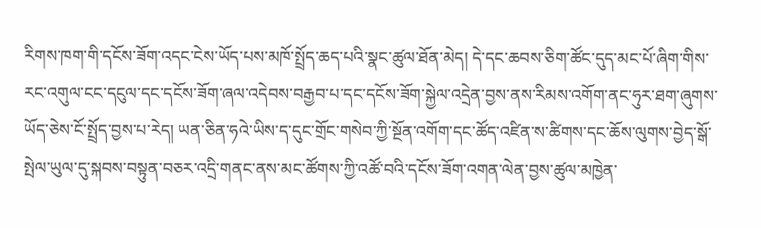རིགས་ཁག་གི་དངོས་ཟོག་འདང་ངེས་ཡོད་པས་མཁོ་སྤྲོད་ཆད་པའི་སྣང་ཚུལ་ཐོན་མེད། དེ་དང་ཆབས་ཅིག་ཚོང་དུད་མང་པོ་ཞིག་གིས་རང་འགུལ་ངང་དངུལ་དང་དངོས་ཟོག་ཞལ་འདེབས་བརྒྱབ་པ་དང་དངོས་ཟོག་སྐྱེལ་འདྲེན་བྱས་ནས་རིམས་འགོག་ནང་ཧུར་ཐག་ཞུགས་ཡོད་ཅེས་ངོ་སྤྲོད་བྱས་པ་རེད། ཡན་ཅིན་ཧའེ་ཡིས་ད་དུང་གྲོང་གསེབ་ཀྱི་སྔོན་འགོག་དང་ཚོད་འཛིན་ས་ཚིགས་དང་ཆོས་ལུགས་བྱེད་སྒོ་སྤེལ་ཡུལ་དུ་སྐབས་བསྟུན་བཅར་འདྲི་གནང་ནས་མང་ཚོགས་ཀྱི་འཚོ་བའི་དངོས་ཟོག་འགན་ལེན་བྱས་ཚུལ་མཁྱེན་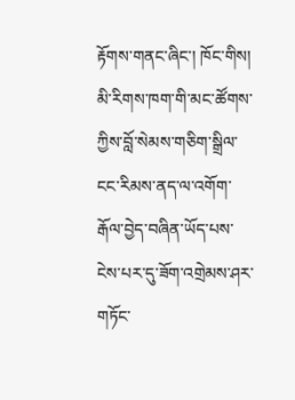རྟོགས་གནང་ཞིང་། ཁོང་གིས། མི་རིགས་ཁག་གི་མང་ཚོགས་ཀྱིས་བློ་སེམས་གཅིག་སྒྲིལ་ངང་རིམས་ནད་ལ་འགོག་རྒོལ་བྱེད་བཞིན་ཡོད་པས་ངེས་པར་དུ་ཟོག་འགྲེམས་ཤར་གཏོང་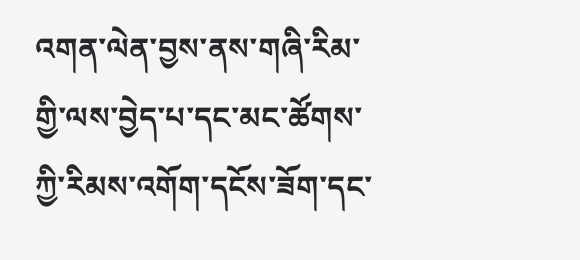འགན་ལེན་བྱས་ནས་གཞི་རིམ་གྱི་ལས་བྱེད་པ་དང་མང་ཚོགས་ཀྱི་རིམས་འགོག་དངོས་ཟོག་དང་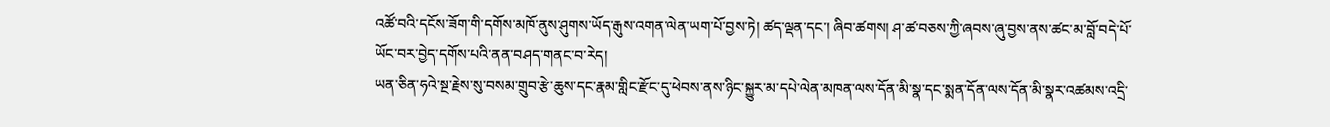འཚོ་བའི་དངོས་ཟོག་གི་དགོས་མཁོ་ནུས་ཤུགས་ཡོད་རྒུས་འགན་ལེན་ཡག་པོ་བྱས་ཏེ། ཚད་ལྡན་དང་། ཞིབ་ཚགས། ཤ་ཚ་བཅས་ཀྱི་ཞབས་ཞུ་བྱས་ནས་ཚང་མ་བློ་བདེ་པོ་ཡོང་བར་བྱེད་དགོས་པའི་ནན་བཤད་གནང་བ་རེད།
ཡན་ཅིན་ཧའེ་སྔ་རྗེས་སུ་བསམ་གྲུབ་རྩེ་ཆུས་དང་རྣམ་གླིང་རྫོང་དུ་ཕེབས་ནས་ཉིང་སྐྱུར་མ་དཔེ་ལེན་མཁན་ལས་དོན་མི་སྣ་དང་སྨན་དོན་ལས་དོན་མི་སྣར་འཚམས་འདྲི་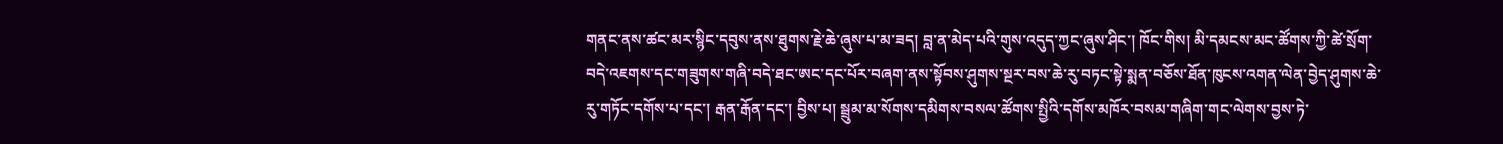གནང་ནས་ཚང་མར་སྙིང་དབུས་ནས་ཐུགས་རྗེ་ཆེ་ཞུས་པ་མ་ཟད། བླ་ན་མེད་པའི་གུས་འདུད་ཀྱང་ཞུས་ཤིང་། ཁོང་གིས། མི་དམངས་མང་ཚོགས་ཀྱི་ཚེ་སྲོག་བདེ་འཇགས་དང་གཟུགས་གཞི་བདེ་ཐང་ཨང་དང་པོར་བཞག་ནས་སྟོབས་ཤུགས་སྔར་བས་ཆེ་རུ་བཏང་སྟེ་སྨན་བཅོས་ཐོན་ཁུངས་འགན་ལེན་བྱེད་ཤུགས་ཆེ་རུ་གཏོང་དགོས་པ་དང་། རྒན་རྒོན་དང་། བྱིས་པ། སྦྲུམ་མ་སོགས་དམིགས་བསལ་ཚོགས་སྤྱིའི་དགོས་མཁོར་བསམ་གཞིག་གང་ལེགས་བྱས་ཏེ་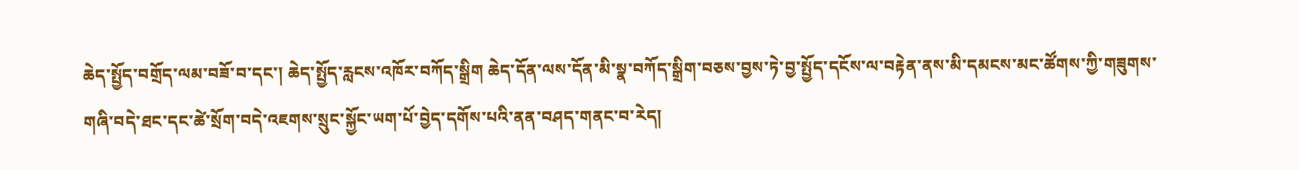ཆེད་སྤྱོད་བགྲོད་ལམ་བཟོ་བ་དང་། ཆེད་སྤྱོད་རླངས་འཁོར་བཀོད་སྒྲིག ཆེད་དོན་ལས་དོན་མི་སྣ་བཀོད་སྒྲིག་བཅས་བྱས་ཏེ་བྱ་སྤྱོད་དངོས་ལ་བརྟེན་ནས་མི་དམངས་མང་ཚོགས་ཀྱི་གཟུགས་གཞི་བདེ་ཐང་དང་ཚེ་སྲོག་བདེ་འཇགས་སྲུང་སྐྱོང་ཡག་པོ་བྱེད་དགོས་པའི་ནན་བཤད་གནང་བ་རེད།